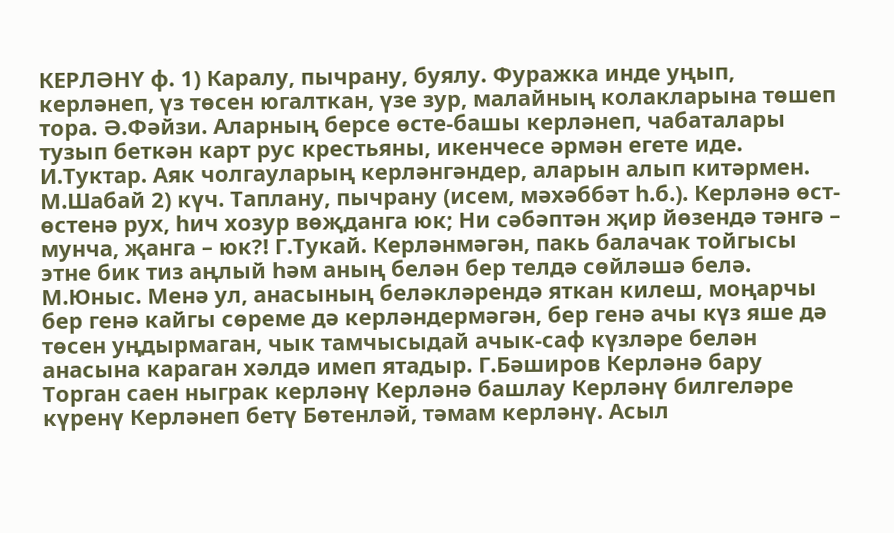КЕРЛӘНҮ ф. 1) Каралу, пычрану, буялу. Фуражка инде уңып, керләнеп, үз төсен югалткан, үзе зур, малайның колакларына төшеп тора. Ә.Фәйзи. Аларның берсе өсте-башы керләнеп, чабаталары тузып беткән карт рус крестьяны, икенчесе әрмән егете иде. И.Туктар. Аяк чолгауларың керләнгәндер, аларын алып китәрмен. М.Шабай 2) күч. Таплану, пычрану (исем, мәхәббәт һ.б.). Керләнә өст-өстенә рух, һич хозур вөҗданга юк; Ни сәбәптән җир йөзендә тәнгә – мунча, җанга – юк?! Г.Тукай. Керләнмәгән, пакь балачак тойгысы этне бик тиз аңлый һәм аның белән бер телдә сөйләшә белә. М.Юныс. Менә ул, анасының беләкләрендә яткан килеш, моңарчы бер генә кайгы сөреме дә керләндермәгән, бер генә ачы күз яше дә төсен уңдырмаган, чык тамчысыдай ачык-саф күзләре белән анасына караган хәлдә имеп ятадыр. Г.Бәширов Керләнә бару Торган саен ныграк керләнү Керләнә башлау Керләнү билгеләре күренү Керләнеп бетү Бөтенләй, тәмам керләнү. Асыл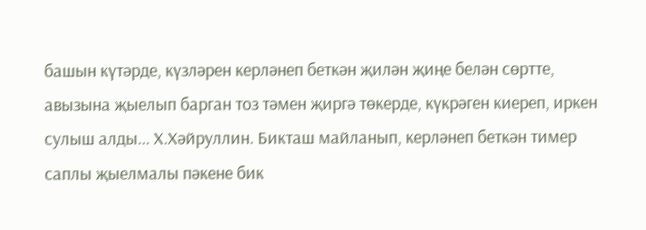башын күтәрде, күзләрен керләнеп беткән җилән җиңе белән сөртте, авызына җыелып барган тоз тәмен җиргә төкерде, күкрәген киереп, иркен сулыш алды... Х.Хәйруллин. Бикташ майланып, керләнеп беткән тимер саплы җыелмалы пәкене бик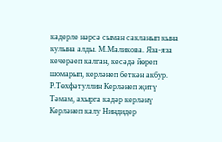кадерле нәрсә сыман сакланып кына кулына алды. М.Маликова. Яза-яза кечерәеп калган, кесәдә йөреп шомарып, керләнеп беткән акбур. Р.Төхфәтуллин Керләнеп җитү Тәмам, ахырга кадәр керләнү Керләнеп калу Ниндидер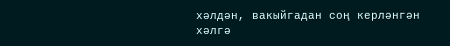хәлдән, вакыйгадан соң керләнгән хәлгә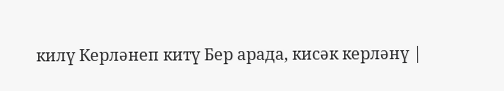килү Керләнеп китү Бер арада, кисәк керләнү |